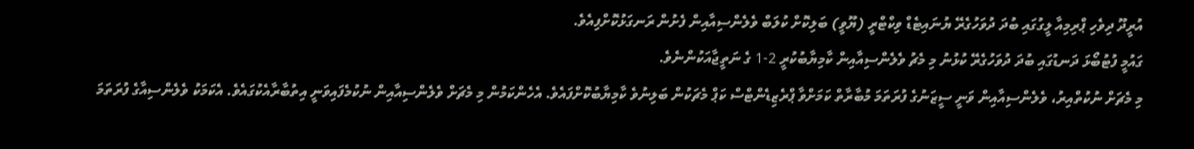އުރީދޫ ދިވެހި ޕްރިމިއާ ލީގުގައި ބުދަ ދުވަހުގެރޭ ޔުނައިޓެޑް ވިކްޓްރީ (ޔޫވީ) ބަލިކޮށް ކުލަބް ވެލެންސިއާއިން ފެށުން ރަނގަޅުކޮށްފިއެވެ.
ގައުމީ ފުޓުބޯޅަ ދަނޑުގައި ބުދަ ދުވަހުގެރޭ ކުޅުނު މި މެޗު ވެލެންސިއާއިން ކާމިޔާބުކުރީ 2-1 ގެ ނަތީޖާއަކުންނެވެ.
މި މެޗަށް ނުކުތްއިރު، ވެލެންސިއާއިން ވަނީ ސީޒަނުގެ ފުރަތަމަ މުބާރާތް ކަމަށްވާ ޕްރެޒިޑެންޓްސް ކަޕް މެޗަކުން ބަލިނުވެ ކާމިޔާބުކޮށްފައެވެ. އެހެންކަމުން މި މެޗަށް ވެލެންސިއާއިން ނުކުމެފައިވަނީ އިތުބާރާއެކުގައެވެ. އެކަމަކު ވެލެންސިއާގެ ފުރަތަމަ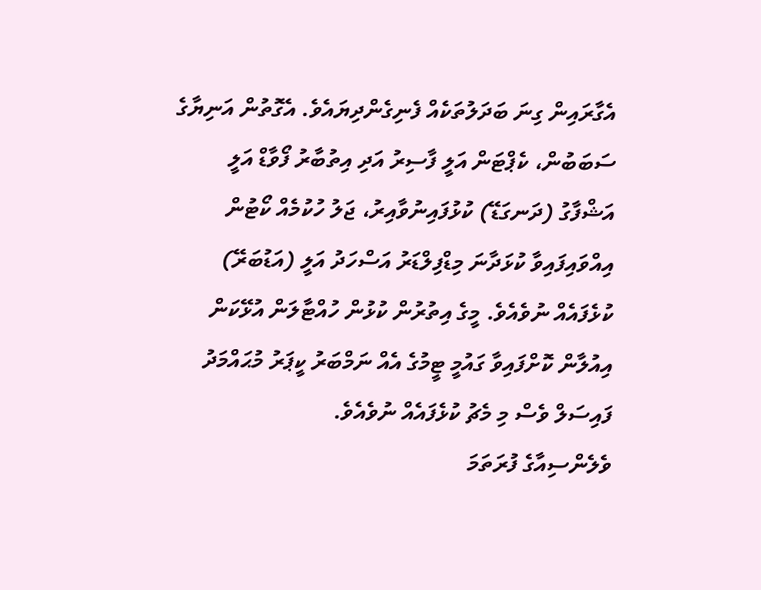އެގާރައިން ގިނަ ބަދަލުތަކެއް ފެނިގެންދިޔައެވެ. އެގޮތުން އަނިޔާގެ ސަބަބުން، ކެޕްޓަން އަލީ ފާސިރު އަދި އިތުބާރު ފޯވާޑް އަލީ އަޝްފާގު (ދަނގަޑޭ) ކުޅުފައިނުވާއިރު، ޖަލު ހުކުމެއް ކޯޓުން އިއްވައިފައިވާ ކުޅަދާނަ މިޑްފިލްޑަރު އަސްހަދު އަލީ (އަޑުބަރޭ) ކުޅެފައެއް ނުވެއެވެ. މީގެ އިތުރުން ކުޅުން ހުއްޓާލަން އުޅޭކަން އިއުލާން ކޮށްފައިވާ ގައުމީ ޓީމުގެ އެއް ނަމްބަރު ކީޕަރު މުޙައްމަދު ފައިސަލް ވެސް މި މެޗު ކުޅެފައެއް ނުވެއެވެ.
ވެލެންސިއާގެ ފުރަތަމަ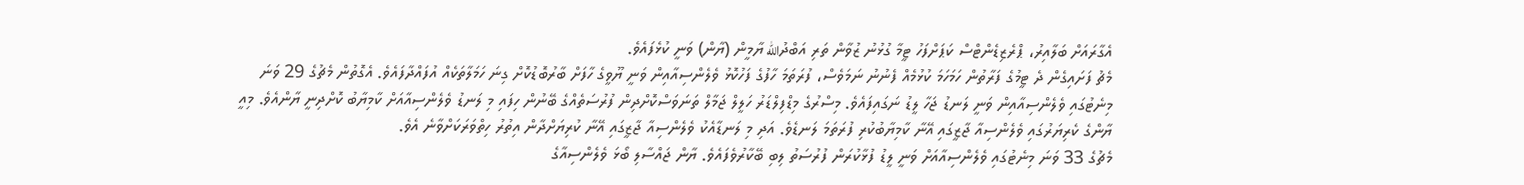އެގާރައަށް ބަލާއިރު، ޕްރެޒިޑެންޓްސް ކަޕަށްފަހު ޓީމާ ގުޅުނު ޒުވާން ތަރި އަބްދުالله ޔާމީން (ޔާން) ވަނީ ކުޅެފައެވެ.
މެޗު ފަށައިގެން ދެ ޓީމުގެ ފަރާތުން ހަމަހަމަ ކުޅުމެއް ފެނުނު ނަމަވެސް، ފުރަތަމަ ހާފުގެ ފަހުކޮޅު ވެލެންސިއާއިން ވަނީ ޔޫވީގެ ހާފަށް ބާރުބޮޑުކޮށް ގިނަ ހަމަލާތަކެއް އުފައްދާފައެވެ. އެގޮތުން މެޗުގެ 29 ވަނަ މިނެޓުގައި ވެލެންސިއާއިން ވަނީ ލަނޑު ޖަހާ ލީޑު ނަގައިފައެވެ. މިސްރުގެ މިޑްފިލްޑަރު ހަލީލް ޖަމާލް ތަނަވަސްކޮށްދިން ފުރުސަތެއްގެ ބޭނުން ހިފައި މި ލަނޑު ވެލެންސިއާއަށް ކާމިޔާބު ކޮށްދިނީ ޔާންއެވެ. މިއީ ޔާންގެ ކެރިޔަރުގައި ވެލެންސިއާ ޖާޒީގައި އޭނާ ކާމިޔާބުކުރި ފުރަތަމަ ލަނޑެވެ. އަދި މި ލަނޑާއެކު ވެލެންސިއާ ޖާޒީގައި އޭނާ ކުރިޔަށްދާން އިތުރު ހިތްވަރަކަށްވާނެ އެވެ.
މެޗުގެ 33 ވަނަ މިނެޓުގައި ވެލެންސިއާއަށް ވަނީ ލީޑު ފުޅާކުރަން ފުރުސަތު ލިބި ބޭކާރުވެފައެވެ. ޔާން ޖައްސާލި ބޯޅަ ވެލެންސިއާގެ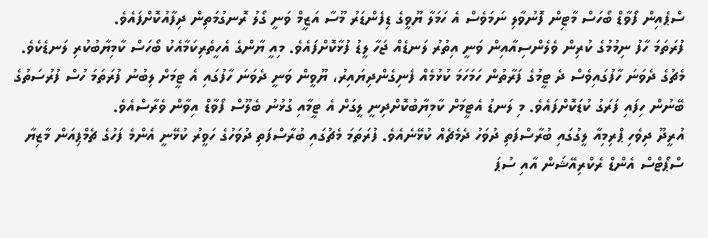ސްޕެއިން ފޯވާޑް ބޯހަސް މާޓިން ފޮނުވާލި ނަމަވެސް އެ ހަމަލާ ޔޫވީގެ ޑިފެންޑަރު މޫސާ އަޒީމް ވަނީ ގޯލު ރޮނގުމަތިން ދިފާއުކޮށްފައެވެ.
ފުރަތަމަ ހާފު ނިމުމުގެ ކުރިން ވެލެންސިއާއިން ވަނީ އިތުރު ލަނޑެއް ޖަހާ ލީޑު ފުޅާކޮށްފައެވެ. މިއީ ޔާންގެ އެހީތެރިކަމާއެކު ބޯހަސް ކާމިޔާބުކުރި ލަނޑެކެވެ.
މެޗުގެ ދެވަނަ ހާފުގައިވެސް ދެ ޓީމުގެ ފަރާތުން ހަމަހަމަ ކުޅުމެއް ފެނިގެންދިޔައިރު، ޔޫވީން ވަނީ ދެވަނަ ހާފުގައި އެ ޓީމަށް ލިބުނު ފުރަތަމަ ހުސް ފުރުސަތުގެ ބޭނުން ހިފައި ފަރަގު ކުޑަކޮށްފައެވެ. މި ލަނޑު އެޓީމަށް ކާމިޔާބުކޮށްދިނީ ލީގަށް އެ ޓީމާއި ގުޅުނު ބެލޫސް ފޯވާޑް އިވާން ވެރާސްއެވެ.
އުރީދޫ ދިވެހި ޕްރިމިއާ ލީގުގައި ބުރާސްފަތި ދުވަހު ދެމެޗެއް ކުޅޭނެއެވެ. ފުރަތަމަ މެޗުގައި ބުރާސްފަތި ދުވަހުގެ ހަވީރު ކުޅޭނީ އެންމެ ފަހުގެ ޗެމްޕިއަން މާޒިޔާ ސްޕޯޓްސް އެންޑް ރެކްރިއޭޝަން އާއި ސުޕަ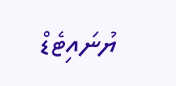ޔުނައިޓެޑް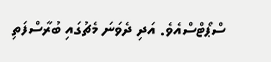ސްޕޯޓްސްއެވެ. އަދި ދެވަނަ މެޗުގައި ބުރާސްފަތި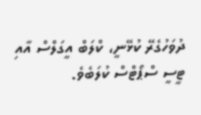ދުވަހުގެރޭ ކުޅޭނީ، ކްލަބް އީގަލްސް އާއި ޓީސީ ސްޕޯޓްސް ކުލަބެވެ.